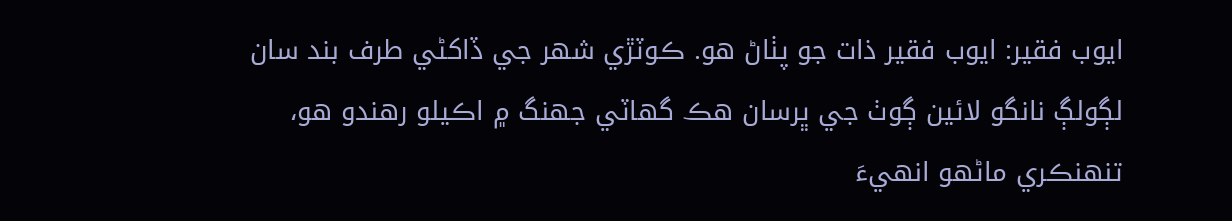ايوب فقير: ايوب فقير ذات جو پٺاڻ هو. ڪوٽڙي شهر جي ڏاکڻي طرف بند سان لڳولڳ نانگو لائين ڳوٺ جي ڀرسان هڪ گهاٽي جهنگ ۾ اڪيلو رهندو هو، تنهنڪري ماڻهو انهيءَ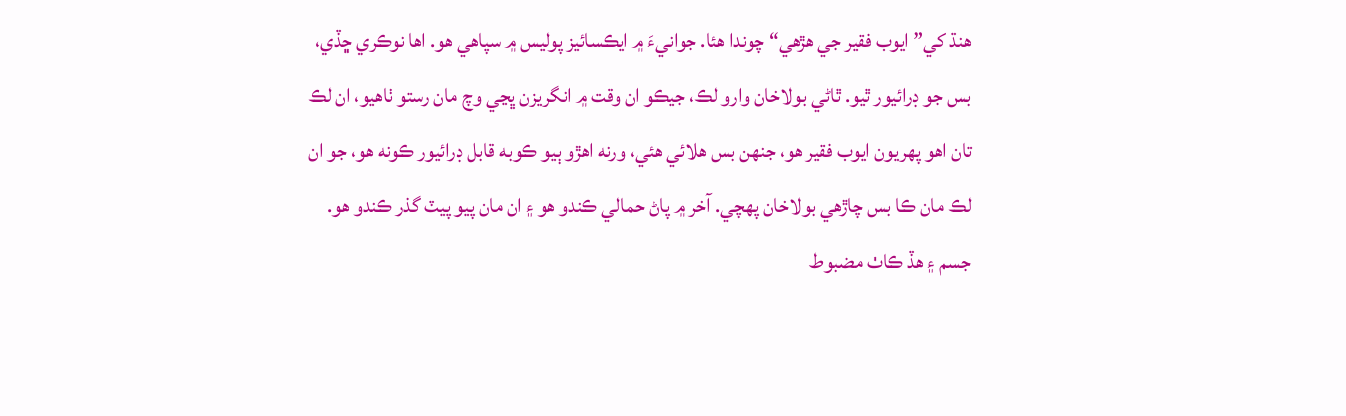هنڌ کي”ايوب فقير جي هڙهي“ چوندا هئا. جوانيءَ ۾ ايڪسائيز پوليس ۾ سپاهي هو. اها نوڪري ڇڏي، بس جو ڊرائيور ٿيو. ٿاڻي بولاخان وارو لڪ، جيڪو ان وقت ۾ انگريزن ڀڃي وچ مان رستو ٺاهيو، ان لڪ تان اهو پهريون ايوب فقير هو، جنهن بس هلائي هئي، ورنه اهڙو ٻيو ڪوبه قابل ڊرائيور ڪونه هو، جو ان لڪ مان ڪا بس چاڙهي بولاخان پهچي. آخر ۾ پاڻ حمالي ڪندو هو ۽ ان مان پيو پيٽ گذر ڪندو هو. جسم ۽ هڏ ڪاٺ مضبوط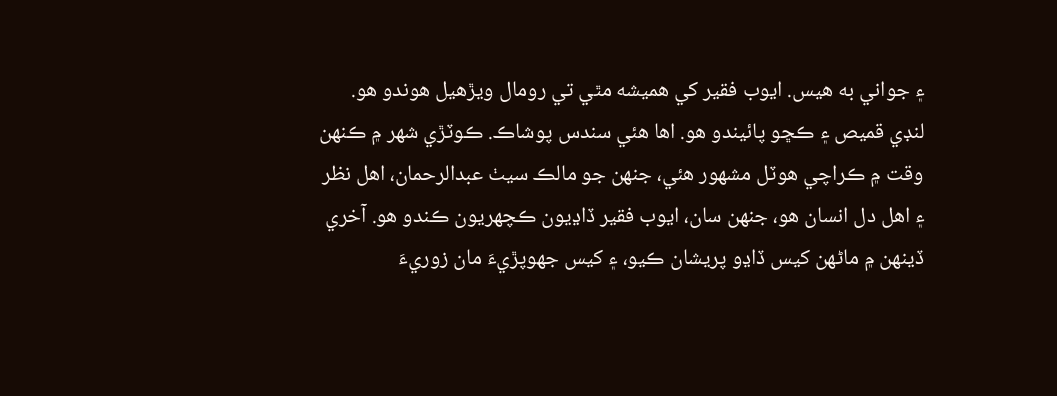۽ جواني به هيس. ايوب فقير کي هميشه مٿي تي رومال ويڙهيل هوندو هو. لنڊي قميص ۽ ڪڇو پائيندو هو. اها هئي سندس پوشاڪ. ڪوٽڙي شهر ۾ ڪنهن وقت ۾ ڪراچي هوٽل مشهور هئي، جنهن جو مالڪ سيٺ عبدالرحمان، اهل نظر ۽ اهل دل انسان هو، جنهن سان، ايوب فقير ڏاڍيون ڪچهريون ڪندو هو. آخري ڏينهن ۾ ماڻهن کيس ڏاڍو پريشان ڪيو، ۽ کيس جهوپڙيءَ مان زوريءَ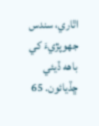اٿاري، سندس جهوپڙيءَ کي باهه ڏيئي ڇڏيائون. 65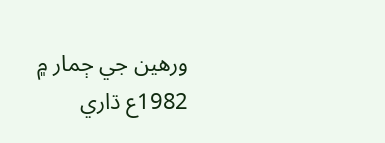ورهين جي ڄمار ۾ 1982ع ڌاري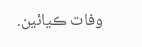وفات ڪيائين.